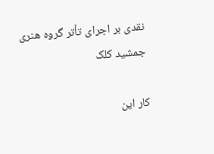نقدی بر اجرای تأتر گروه هنری جمشید کلک

کار این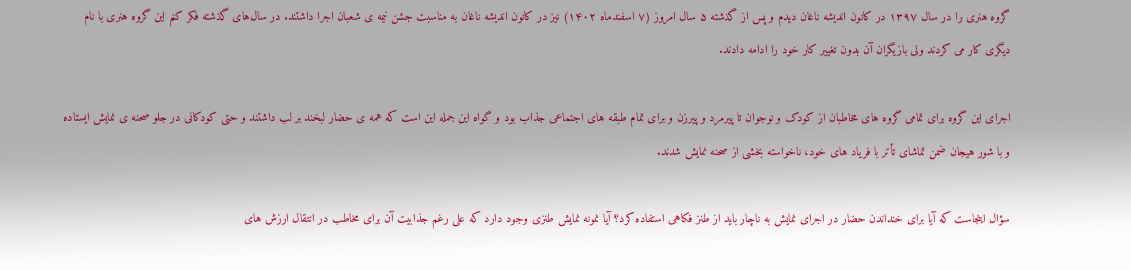گروه هنری را در سال ۱۳۹۷ در کانون اندیشه ناغان دیدم و پس از گذشته ۵ سال امروز (۷ اسفندماه ۱۴۰۲) نیز در کانون اندیشه ناغان به مناسبت جشن نيمه ی شعبان اجرا داشتند. در سال‌های گذشته فکر کنم این گروه هنری با نام دیگری کار می کردند ولی بازیگران آن بدون تغییر کار خود را ادامه دادند.

اجرای این گروه برای تمامی گروه های مخاطبان از کودک و نوجوان تا پیرمرد و پیرزن و برای تمام طبقه های اجتماعی جذاب بود و گواه این جمله این است که همه ی حضار لبخند بر لب داشتند و حتی کودکانی در جلو صحنه ی نمایش ایستاده و با شور هیجان ضمن تماشای تأتر با فریاد های خود، ناخواسته بخشی از صحنه نمایش شدند.

سؤال اینجاست که آیا برای خنداندن حضار در اجرای نمایش به ناچار باید از طنز فکاهی استفاده کرد؟ آیا نمونه نمایش طنزی وجود دارد که علی رغم جذابیت آن برای مخاطب در انتقال ارزش های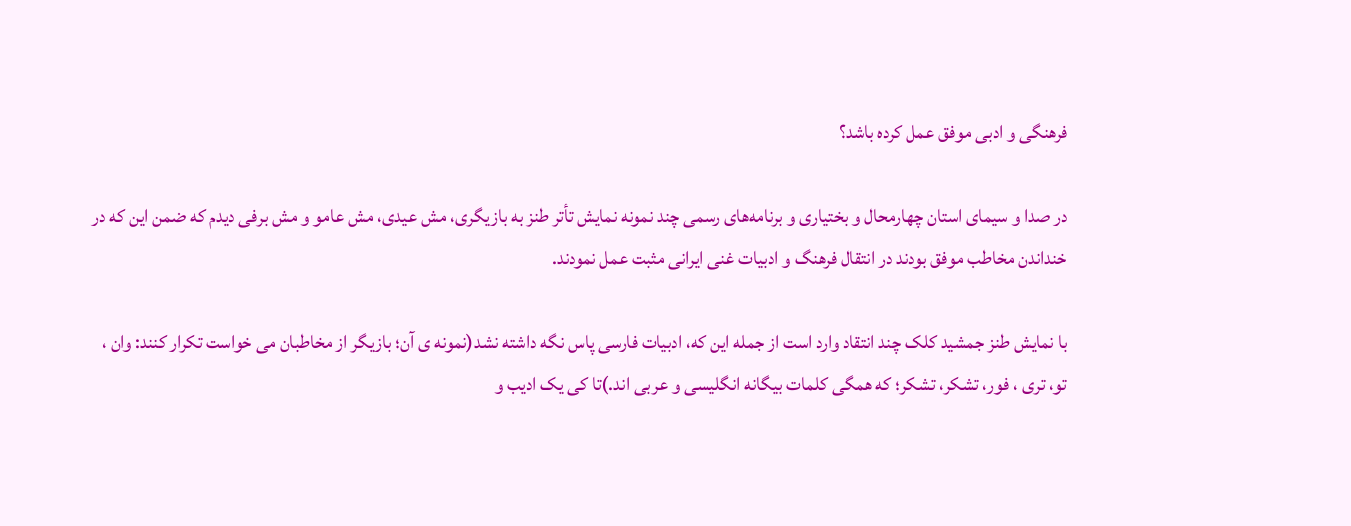فرهنگی و ادبی موفق عمل کرده باشد؟

در صدا و سیمای استان چهارمحال و بختیاری و برنامه‌های رسمی چند نمونه نمایش تأتر طنز به بازیگری، مش عیدی، مش عامو و مش برفی دیدم که ضمن این که در خنداندن مخاطب موفق بودند در انتقال فرهنگ و ادبیات غنی ایرانی مثبت عمل نمودند.

با نمایش طنز جمشید کلک چند انتقاد وارد است از جمله این که، ادبیات فارسی پاس نگه داشته نشد(نمونه ی آن؛ بازیگر از مخاطبان می خواست تکرار کنند: وان ، تو، تری ، فور، تشکر، تشکر؛ که همگی کلمات بیگانه انگلیسی و عربی اند.)تا کی یک ادیب و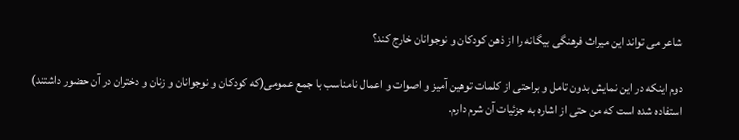شاعر می تواند این میراث فرهنگی بیگانه را از ذهن کودکان و نوجوانان خارج کند؟

دوم اینکه در این نمایش بدون تامل و براحتی از کلمات توهین آمیز و اصوات و اعمال نامناسب با جمع عمومی(که کودکان و نوجوانان و زنان و دختران در آن حضور داشتند) استفاده شده است که من حتی از اشاره به جزئیات آن شرم دارم.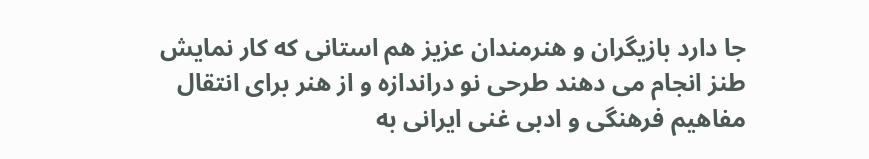جا دارد بازیگران و هنرمندان عزیز هم استانی که کار نمایش طنز انجام می دهند طرحی نو دراندازه و از هنر برای انتقال‌ مفاهیم فرهنگی و ادبی غنی ایرانی به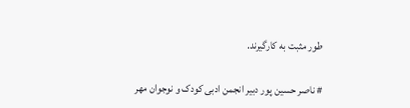طور مثبت به کارگیرند.

# ناصر حسين پور دبیر انجمن ادبی کودک و نوجوان مهر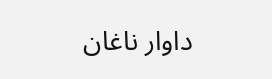داوار ناغان